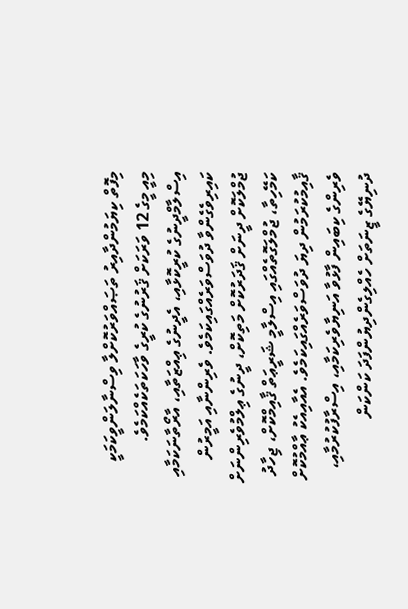މިފޮތް ކިޔަމުންދާއިރު ތަޞައްވަރުކޮށްލާ ވިސްނާލަންވީކަމަކީ މިއީ މީގެ 12 ވަރަކަށް ޤަރުނުގެ ކުރީގެ ވާހަކަތަކެއްކަމެވެ. އިސްލާމްދީނުގެ ކުރީކޮޅާއި، އެދީނުގެ ޢިއްޒަތާއި، އާރޯތާނަކަމާއި ކައިރިވެގެންވާ ދުވަސްވަރެއްގައިކަމެވެ. ވެރިންނާއި އަމީރުން ޖުމްލަކޮށް ދީނަށް ޤަދަރުކޮށް މަތިކޮށް، ދީނުގެ ޢިލްމުވެރިންނަށް ކަމޭހިތާ، ޖުމްލަގޮތެއްގައި އިސްލާމީ ޝަރީޢަތް ޤާއިމްކޮށް، ޖިހާދު ޤާއިމުކުރަމުން ދިޔަ ދުވަސްވަރެއްގައިކަމެވެ. އެއާއިއެކު ޢާއްމުކޮށް ވެރިންގެ ކިބައިން ފާޅުވާ އަނިޔާވެރިކަމާއި، އިސްރާފުކުރުމާއި، ދުނިޔޭގެ ޒީނަތަށް ހެއްލިގެންދިޔުންފަދަ ކަންކަން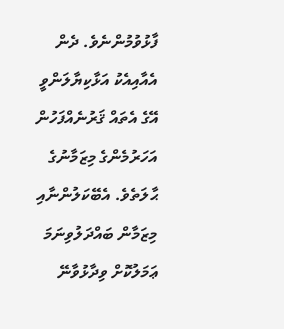ފާޅުވުމުންނެވެ. ދެން އެއާއިއެކު އަޅާކިޔާލަންވީ އޭގެ އެތައް ޤަރުނެއްފަހުން އަހަރުމެންގެ މިޒަމާނުގެ ޙާލަތެވެ. އެބޭކަލުންނާއި މިޒަމާން ބައްދަލުވިނަމަ ޢަމަލުކޮށް ވިދާޅުވާނޭ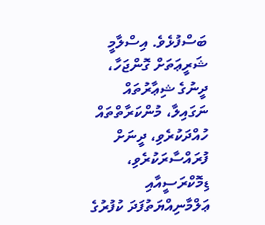ބަސްފުޅެވެ. އިސްލާމީ ޝަރީޢަތަށް ގޮންޖަހާ، ދީނުގެ ޝިޢާރުތައް ނަގައިލާ، މުންކަރާތްތައް ހުއްދަކުރެވި، ދީނަށް ފުރައްސާރަކުރެވި، ޑިމޮކްރަސީއާއި ޢަލްމާނިއްޔަތުފަދަ ކުފުރުގެ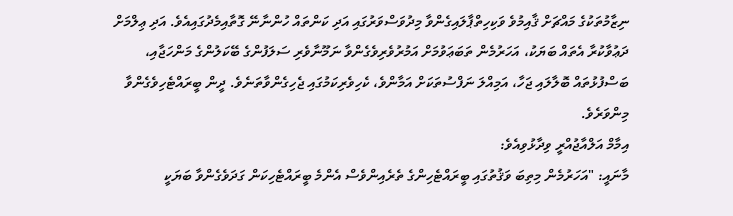ނިޒާމުތަކުގެ މައްޗަށް ޤާއިމުވެ ވަކިހިތްޕާލައިގެންވާ މިދުވަސްވަރުގައި އަދި ކަންތައް ހުންނާނޭ ގޮތާއިމެދުގައިއެވެ. އަދި ޢިލްމަށް ދަޢުވާކުރާ އެތައް ބަޔަކު، އަހަރުމެން ތަބަޢަވުމަށް އަމުރުވެރިވެގެންވާ ނަމޫނާވެރި ސަލަފުންގެ ބޭކަލުންގެ މަންހަޖާއި، ބަސްފުޅުތައް ބޮލާލައި ޖަހާ، އަމިއްލަ ނަފްސުތަކަށް އަމާންވެ، ކެހިވެރިކަމުގައި ޖެހިގެންވާތަނެވެ. ދީން ބީރައްޓެހިވެގެންވާ މިންވަރެވެ.
އިމާމް އަލްއާޖުއްރީ ވިދާޅުވިއެވެ:
މާނައީ: "އަހަރުމެން މިތިބަ ވަޤުތުގައި ބީރައްޓެހިންގެ ތެރެއިންވެސް އެންމެ ބީރައްޓެހިކަން ގަދަވެގެންވާ ބަޔަކީ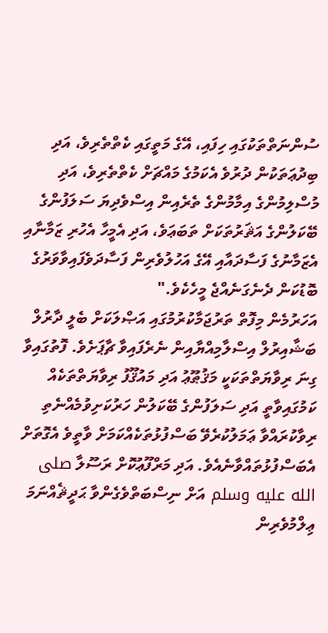ސުންނަތްތަކުގައި ހިފައި، އޭގެ މަތީގައި ކެތްތެރިވެ، އަދި ބިދުޢަތަކުން ދުރުވެ އެކަމުގެ މައްޗަށް ކެތްތެރިވެ، އަދި މުސްލިމުންގެ އިމާމުންގެ ތެރެއިން އިސްވެދިޔަ ސަލަފުންގެ ބޭކަލުންގެ އަޘަރުތަކަށް ތަބަޢަވެ، އަދި އެމީހާ އެހުރި ޒަމާނާއި އެޒަމާނުގެ ފަސާދައާއި އޭގެ އަހުލުވެރިން ފަސާދަވެފައިވާވަރުގެ ބޮޑުކަން ދެނެގަނެއްޖެ މީހެކެވެ."
އަހަރުމެން މިފޮތް ތަރުޖަމާކުރުމުގައި އަޞްލަކަށް ބެލީ ދާރުލް ބަޝާއިރުލް އިސްލާމިއްޔާއިން ނެރެފައިވާ ޗާޕަށެވެ. ފޮތުގައިވާ ގިނަ ރިވާޔަތްތަކަކީ މަޤުޠޫޢު އަދި މައުޤޫފު ރިވާޔަތްތަކެއް ކަމުގައިވާތީ އަދި ސަލަފުންގެ ބޭކަލުން ހަރުކަށިވުމެއްނެތި ރިވާކުރައްވާ ޢަމަލުކުރެވޭ ބަސްފުޅުތަކެއްކަމަށް ވާތީވެ އެގޮތަށް އެބަސްފުޅުތައްވާނެއެވެ. އަދި މަރްފޫޢުކޮށް ރަސޫލާ صلى الله عليه وسلم އަށް ނިސްބަތްވެގެންވާ ޙަދީޘެއްނަމަ ޢިލްމުވެރިން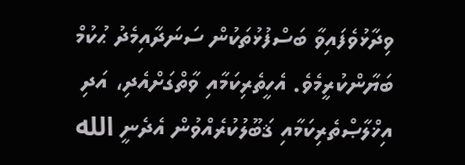ވިދާޅުވެފައިވާ ބަސްފުޅުތަކުން ސަނަދާއިމެދު ޙުކުމް ބަޔާންކުރީމެވެ. އެހީތެރިކަމާއި ވާތްގަށްއެދި، އަދި އިޚްލާޞްތެރިކަމާއި ޤަބޫލުކުރެއްވުން އެދެނީ الله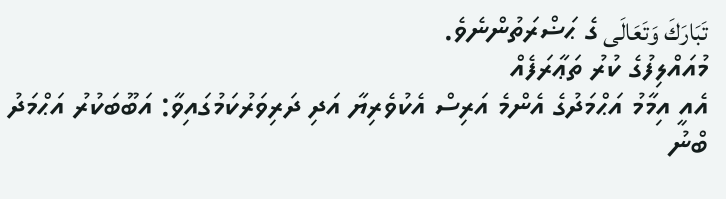تَبَارَكَ وَتَعَالَى ގެ ޙަޟްރަތުންނެވެ.
މުއައްލިފުގެ ކުރު ތަޢާރަފެއް
އެއީ އިމާމު އަޙްމަދުގެ އެންމެ އަރިސް އެކުވެރިޔާ އަދި ދަރިވަރުކަމުގައިވާ: އަބޫބަކުރު އަޙްމަދު ބްނު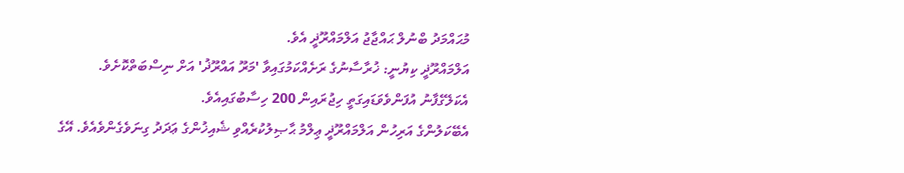މުޙައްމަދު ބްނުލް ޙައްޖާޖު އަލްމައްރޫޛީ އެވެ.
އަލްމައްރޫޛީ ކިޔުނީ: ޚުރާސާނުގެ ރަށެއްކަމުގައިވާ 'މަރޫ އައްރޫޛު' އަށް ނިސްބަތްކޮށެވެ. އެކަލޭގެފާނު އުފަންވެވަޑައިގަތީ ހިޖުރައިން 200 ހިސާބުގައިއެވެ.
އެބޭކަލުންގެ އަރިހުން އަލްމައްރޫޛީ ޢިލްމު ޙާޞިލުކުރެއްވި ޝެއިޚުންގެ ޢަދަދު ގިނަވެގެންވެއެވެ. އޭގެ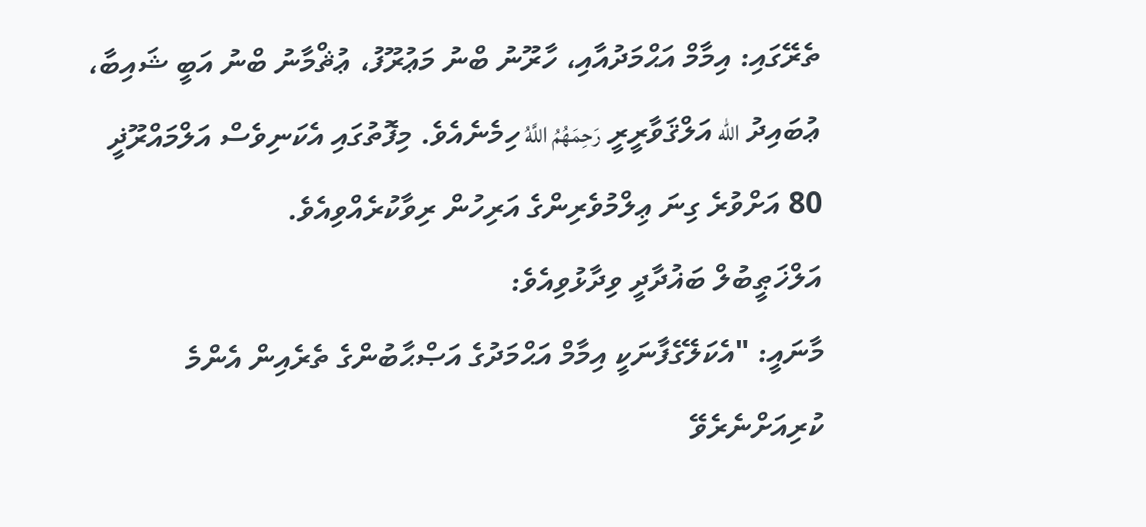ތެރޭގައި: އިމާމް އަޙްމަދުއާއި، ހާރޫނު ބްނު މަޢުރޫފު، ޢުޘްމާނު ބްނު އަބީ ޝައިބާ، ޢުބައިދު الله އަލްޤަވާރީރީ رَحِمَهُمُ اللَّهُ ހިމެނެއެވެ. މިފޮތުގައި އެކަނިވެސް އަލްމައްރޫޛީ 80 އަށްވުރެ ގިނަ ޢިލްމުވެރިންގެ އަރިހުން ރިވާކުރެއްވިއެވެ.
އަލްޚަޠީބުލް ބަޣުދާދީ ވިދާޅުވިއެވެ:
މާނައީ: "އެކަލޭގެފާނަކީ އިމާމް އަޙްމަދުގެ އަޞްޙާބުންގެ ތެރެއިން އެންމެ ކުރިއަށްނެރެވޭ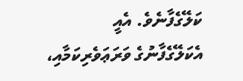ކަލޭގެފާނެވެ. އެއީ އެކަލޭގެފާނުގެ ވަރަޢަވެރިކަމާއި،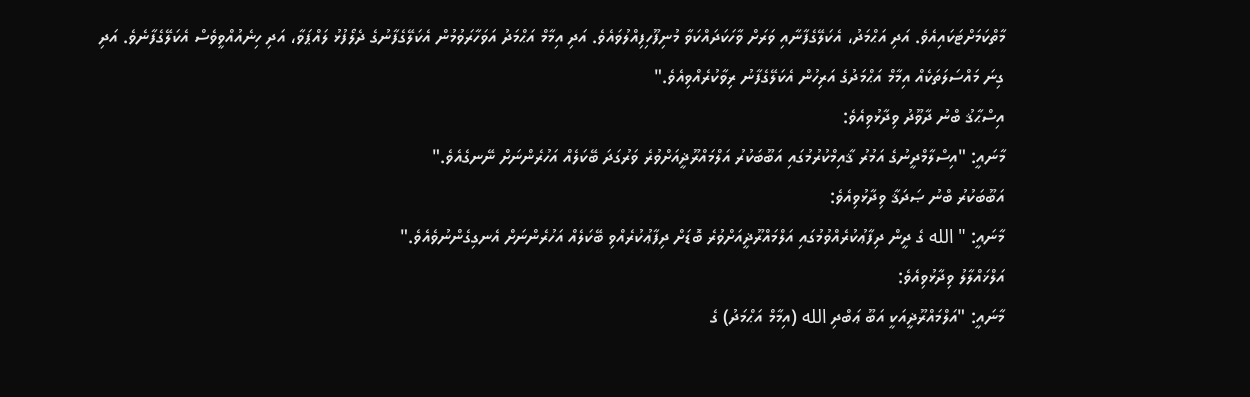މާތްކަމަށްޓަކައިއެވެ. އަދި އަޙްމަދު، އެކަލޭގެފާނާއި ވަރަށް ވާހަކަދައްކަވާ މުނިފޫހިފިއްލުވައެވެ. އަދި އިމާމް އަޙްމަދު އަވަހާރަވުމުން އެކަލޭގެފާނުގެ ދެލޯފުޅު ލައްޕަވާ، އަދި ހިނެއުއްވީވެސް އެކަލޭގެފާނެވެ. އަދި ގިނަ މައްސަލަތަކެއް އިމާމް އަޙްމަދުގެ އަރިހުން އެކަލޭގެފާނު ރިވާކުރެއްވިއެވެ."
އިސްޙާޤު ބްނު ދާވޫދު ވިދާޅުވިއެވެ:
މާނައީ: "އިސްލާމްދީނުގެ އަމުރު ޤާއިމްކުރުމުގައި އަބޫބަކުރު އަލްމައްރޫޛީއަށްވުރެ ވަރުގަދަ ބޭކަލެއް އަހުރެންނަށް ނޭނގެއެވެ."
އަބޫބަކުރު ބްނު ޞަދަޤާ ވިދާޅުވިއެވެ:
މާނައީ: "الله ގެ ދީން ދިފާޢުކުރެއްވުމުގައި އަލްމައްރޫޛީއަށްވުރެ ބޮޑަށް ދިފާޢުކުރެއްވި ބޭކަލެއް އަހުރެންނަށް އެނގިގެންނުވެއެވެ."
އަލްޚައްލާލު ވިދާޅުވިއެވެ:
މާނައީ: "އަލްމައްރޫޛީއަކީ އަބޫ ޢަބްދި الله (އިމާމް އަޙްމަދު) ގެ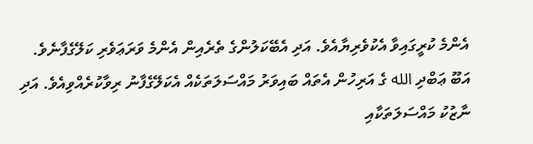އެންމެ ކުރީގައިވާ އެކުވެރިޔާއެވެ. އަދި އެބޭކަލުންގެ ތެރެއިން އެންމެ ވަރަޢަވެރި ކަލޭގެފާނެވެ. އަބޫ ޢަބްދި الله ގެ އަރިހުން އެތައް ބައިވަރު މައްސަލަތަކެއް އެކަލޭގެފާނު ރިވާކުރެއްވިއެވެ. އަދި ނާޒުކު މައްސަލަތަކާއި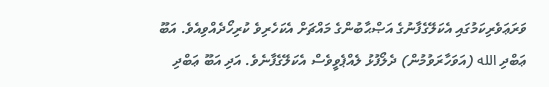ވަރަޢަވެރިކަމުގައި އެކަލޭގެފާނުގެ އަޞްޙާބުންގެ މައްޗަށް އެކަހެރިވެ ކުރިހޯދެއްވިއެވެ. އަބޫ ޢަބްދި الله (އަވަހާރަވުމުން) ދެލޯފުޅު ލެއްޕެވީވެސް އެކަލޭގެފާނެވެ. އަދި އަބޫ ޢަބްދި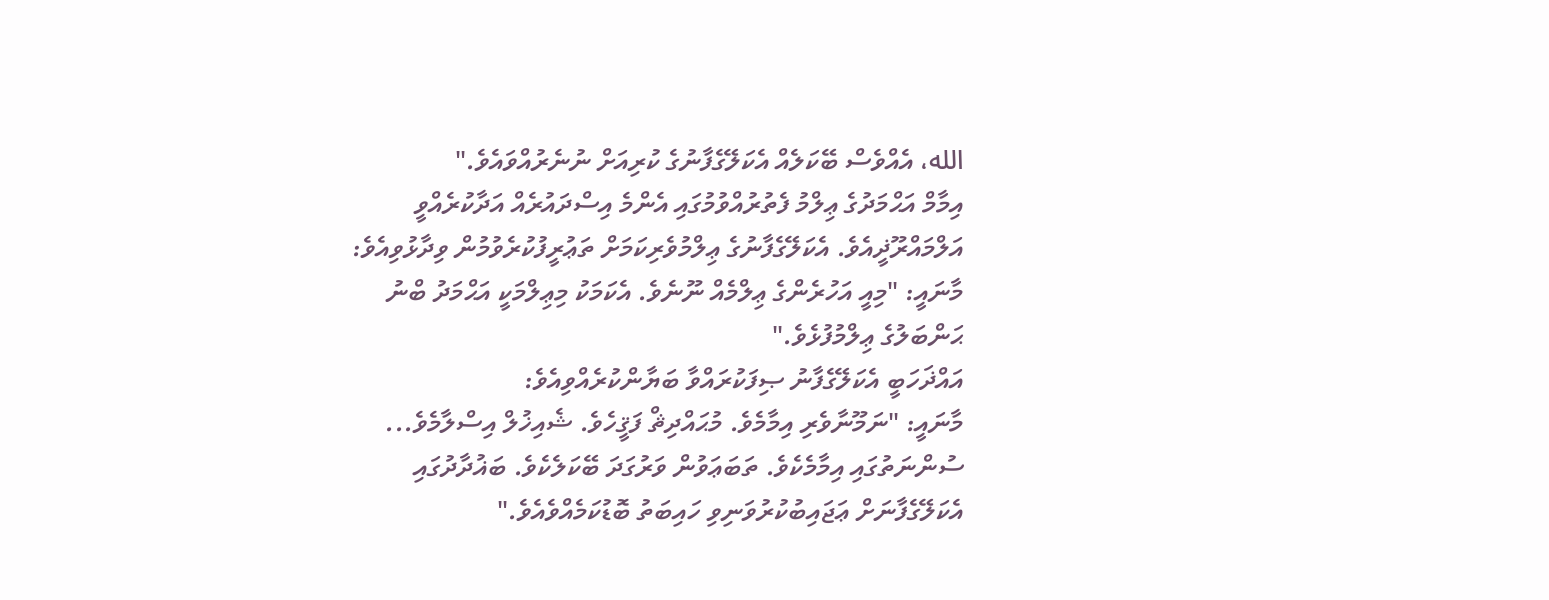الله، އެއްވެސް ބޭކަލެއް އެކަލޭގެފާނުގެ ކުރިއަށް ނުނެރުއްވައެވެ."
އިމާމް އަޙްމަދުގެ ޢިލްމު ފެތުރުއްވުމުގައި އެންމެ އިސްދައުރެއް އަދާކުރެއްވީ އަލްމައްރޫޛީއެވެ. އެކަލޭގެފާނުގެ ޢިލްމުވެރިކަމަށް ތަޢުރީފުކުރެވުމުން ވިދާޅުވިއެވެ:
މާނައީ: "މިއީ އަހުރެންގެ ޢިލްމެއް ނޫނެވެ. އެކަމަކު މިޢިލްމަކީ އަޙްމަދު ބްނު ޙަންބަލުގެ ޢިލްމުފުޅެވެ."
އައްޛަހަބީ އެކަލޭގެފާނު ޞިފަކުރައްވާ ބަޔާންކުރެއްވިއެވެ:
މާނައީ: "ނަމޫނާވެރި އިމާމެވެ. މުޙައްދިޘް ފަޤީހެވެ. ޝެއިޚުލް އިސްލާމެވެ... ސުންނަތުގައި އިމާމެކެވެ. ތަބަޢަވުން ވަރުގަދަ ބޭކަލެކެވެ. ބަޣުދާދުގައި އެކަލޭގެފާނަށް ޢަޖައިބުކުރުވަނިވި ހައިބަތު ބޮޑުކަމެއްވެއެވެ."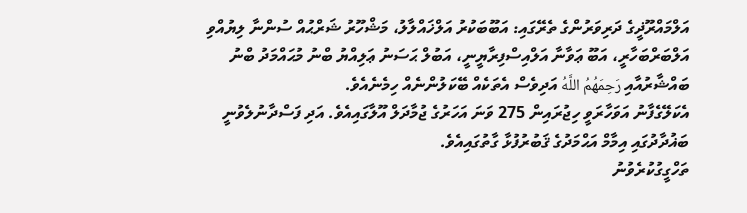އަލްމައްރޫޛީގެ ދަރިވަރުންގެ ތެރޭގައި: އަބޫބަކުރު އަލްޚައްލާލު، މަޝްހޫރު ޝަރްޙުއް ސުންނާ ލިޔުއްވި އަލްބަރްބަހާރީ، އަބޫ ޢަވާނާ އަލްއިސްފިރާޔީނީ، އަބުލް ޙަސަނު ޢަލިއްޔު ބްނު މުޙައްމަދު ބްނު ބައްޝާރުއާއި رَحِمَهُمُ اللَّهُ އަދިވެސް އެތަކެއް ބޭކަލުންނެއް ހިމެނެއެވެ.
އެކަލޭގެފާނު އަވަހާރަވީ ހިޖުރައިން 275 ވަނަ އަހަރުގެ ޖުމާދަލް އޫލާގައިއެވެ. އަދި ފަސްދާނުލެވުނީ ބަޣުދާދުގައި އިމާމް އަޙްމަދުގެ ޤަބުރުފުޅާ ގާތުގައިއެވެ.
ތަހްގީގުކުރެވުނު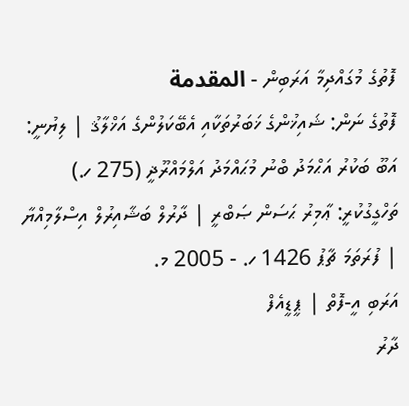ފޮތުގެ މުގައްދިމާ އަރަބިން - المقدمة
ފޮތުގެ ނަން: ޝައިޚުންގެ ޚަބަރުތަކާއި އެބޭކަލުންގެ އަޚްލާޤު | ލިޔުނީ: އަބޫ ބަކުރު އަޙްމަދު ބްނު މުޙައްމަދު އަލްމައްރޫޛީ (275 ހ.)
ތަހްގީގުކުރީ: ޢާމިރު ޙަސަން ޞަބްރީ | ދާރުލް ބަޝާއިރުލް އިސްލާމިއްޔާ | ފުރަތަމަ ޗާޕު 1426 ހ. - 2005 މ.
އަރަބި އީ-ފޮތް | ޕީޑީއެފް
ދާރު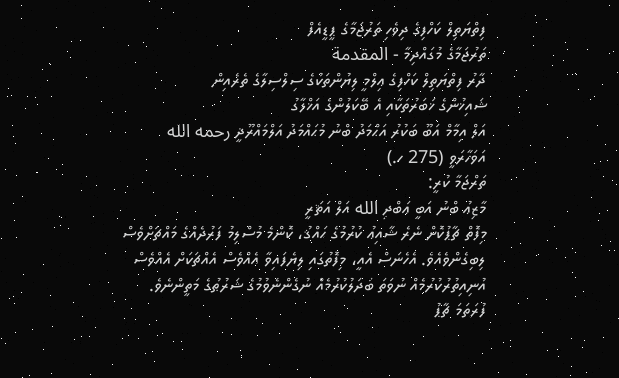ފިތްޔަތިލް ކަހްފިގެ ދިވެހި ތަރުޖަމާގެ ޕީޑީއެފް
ތަރުޖަމާގެ މުގައްދިމާ - المقدمة
ދާރު ފިތްޔަތިލް ކަހްފިގެ ޢިލްމީ ލިޔުންތަކުގެ ސިލްސިލާގެ ތެރެއިން
ޝައިޚުންގެ ޚަބަރުތަކާއި އެ ބޭކަލުންގެ އަޚްލާގު
އަލް އިމާމް އަބޫ ބަކުރު އަޙްމަދު ބްނު މުޙައްމަދު އަލްމައްރޫޛީ رحمه الله
އަވަހާރަވީ (275 ހ.)
ތަރްޖަމާ ކުރީ:
މާޒިޢު ބްނު އަބީ ޢަބްދި الله އަލް އަޘަރީ
މިފޮތް ޗާޕުކޮށް ނެރެ ޝާއިޢު ކުރުމުގެ ޙައްޤު، ކޮންމެ މުސްލިމު ފަރުދެއްގެ މައްޗަށްވެސް ލިބިގެންވެއެވެ. އެހެނަސް އެއީ، މިފޮތުގައި ލިޔެފައިވާ އެއްވެސް އެއްޗަކަށް އެއްވެސް އުނިއިތުރުކުރުމެއް ނުވަތަ ބަދަލުކުރުމެއް ނުގެންނެވުމުގެ ޝަރުޠުގެ މަތީންނެވެ.
ފުރަތަމަ ޗާޕު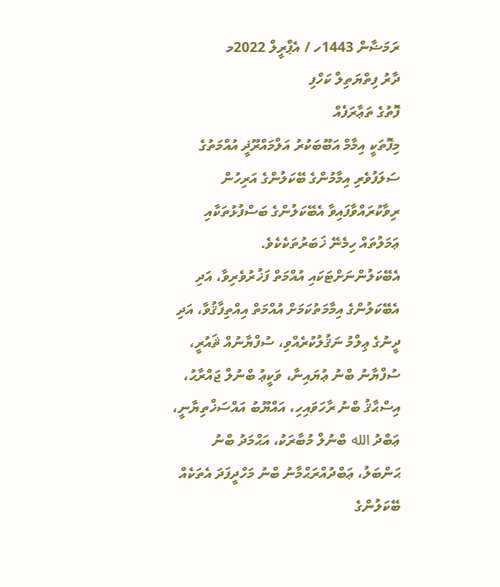ރަމަޟާން 1443ހ / އެޕްރީލް 2022މ
ދާރު ފިތްޔަތިލް ކަހްފި
ފޮތުގެ ތަޢާރަފެއް
މިފޮތަކީ އިމާމް އަބޫބަކުރު އަލްމައްރޫޛީ އުއްމަތުގެ ސަލަފުވެރި އިމާމުންގެ ބޭކަލުންގެ އަރިހުން ރިވާކުރައްވާފައިވާ އެބޭކަލުންގެ ބަސްފުޅުތަކާއި ޢަމަލުތައް ހިމެނޭ ޚަބަރުތަކެކެވެ. އެބޭކަލުންނަށްޓަކައި އުއްމަތް ފަޚުރުވެރިވާ، އަދި އެބޭކަލުންގެ އިމާމަތުކަމަށް އުއްމަތް އިއްތިފާޤުވާ، އަދި ދީނުގެ ޢިލްމު ނަޤުލުކުރެއްވި، ސުފްޔާނުއް ޘައުރީ، ސުފްޔާނު ބްނު ޢުޔައިނާ، ވަކީޢު ބްނުލް ޖައްރާޙު، އިސްޙާޤު ބްނު ރާހަވައިހި، އައްޔޫބު އައްސަޚްތިޔާނީ، ޢަބްދު الله ބްނުލް މުބާރަކު، އަޙްމަދު ބްނު ޙަންބަލު، ޢަބްދުއްރަޙްމާނު ބްނު މަހްދީފަދަ އެތަކެއް ބޭކަލުންގެ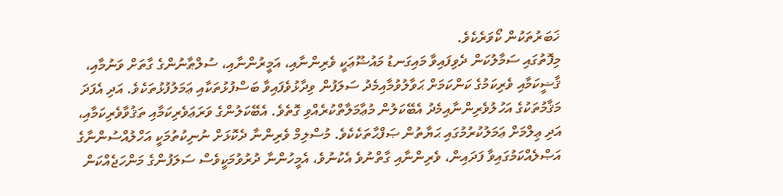ޚަބަރުތަކުން ކޯވަރެކެވެ.
މިފޮތުގައި ސަމާލުކަން ދެވިފައިވާ މައިގަނޑު މައުޟޫޢަކީ ވެރިންނާއި، އަމީރުންނާއި، ސުލްޠާނުންގެ ގާތަށް ވަނުމާއި، ޤާޟީކަމާއި ވެރިކަމުގެ ކަންކަމަށް ޙަވާލުވުމާއިމެދު ސަލަފުން ވިދާޅުވެފައިވާ ބަސްފުޅުތަކާއި ޢަމަލުފުޅުތަކެވެ. އަދި އެފަދަ މަޤާމުތަކުގެ އަހުލުވެރިންނާއިމެދު އެބޭކަލުން މުޢާމަލާތްކުރެއްވި ގޮތެވެ. އެބޭކަލުންގެ ވަރަޢަވެރިކަމާއި ތަޤުވާވެރިކަމާއި، އަދި ޢިލްމަށް ޢަމަލުކުރުމުގައި ޙަޔާތުން ޞަފްޙާތަކެކެވެ. މުސްލިމް ވެރިންނާ ދެކޮޅަށް ނުނިކުތުމަކީ އަހްލުއްސުންނާގެ އަޞްލެއްކަމުގައިވާ ފަދައިން، ވެރިންނާއި ގާތްނުވެ އެކުނުވެ، އެމީހުންނާ ދުރުވުމަކީވެސް ސަލަފުންގެ މަންހަޖެއްކަން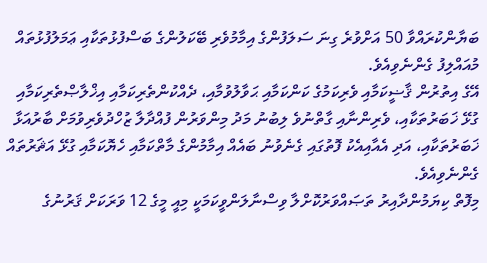ބަޔާންކުރައްވާ 50 އަށްވުރެ ގިނަ ސަލަފުންގެ އިމާމުވެރި ބޭކަލުންގެ ބަސްފުޅުތަކާއި ޢަމަލުފުޅުތައް މުއައްލިފު ގެންނެވިއެވެ.
އޭގެ އިތުރުން ޤާޟީކަމާއި ވެރިކަމުގެ ކަންކަމާއި ޙަވާލުވުމާއި، ދެއްކުންތެރިކަމާއި އިޚްލާޞްތެރިކަމާއި ގުޅޭ ޚަބަރުތަކާއި، ވެރިންނާއި ގާތްނުވެ ލިބުނު މަދު މިންވަރުން ފުއްދާލާ ޒުހްދުވެރިވުމަށް ބާރުއަޅާ ޚަބަރުތަކާއި، އަދި އެއާއިއެކު ފޮތުގައި ގެނެވުނު ބައެއް އިމާމުންގެ މާތްކަމާއި ހެޔޮކަމާއި ގުޅޭ އަޘަރުތައް ގެންނެވިއެވެ.
މިފޮތް ކިޔަމުންދާއިރު ތަޞައްވަރުކޮށްލާ ވިސްނާލަންވީކަމަކީ މިއީ މީގެ 12 ވަރަކަށް ޤަރުނުގެ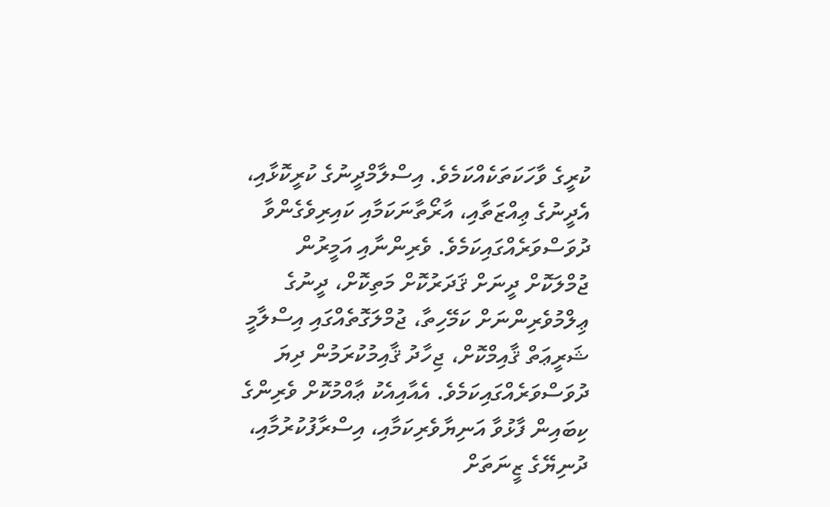ކުރީގެ ވާހަކަތަކެއްކަމެވެ. އިސްލާމްދީނުގެ ކުރީކޮޅާއި، އެދީނުގެ ޢިއްޒަތާއި، އާރޯތާނަކަމާއި ކައިރިވެގެންވާ ދުވަސްވަރެއްގައިކަމެވެ. ވެރިންނާއި އަމީރުން ޖުމްލަކޮށް ދީނަށް ޤަދަރުކޮށް މަތިކޮށް، ދީނުގެ ޢިލްމުވެރިންނަށް ކަމޭހިތާ، ޖުމްލަގޮތެއްގައި އިސްލާމީ ޝަރީޢަތް ޤާއިމްކޮށް، ޖިހާދު ޤާއިމުކުރަމުން ދިޔަ ދުވަސްވަރެއްގައިކަމެވެ. އެއާއިއެކު ޢާއްމުކޮށް ވެރިންގެ ކިބައިން ފާޅުވާ އަނިޔާވެރިކަމާއި، އިސްރާފުކުރުމާއި، ދުނިޔޭގެ ޒީނަތަށް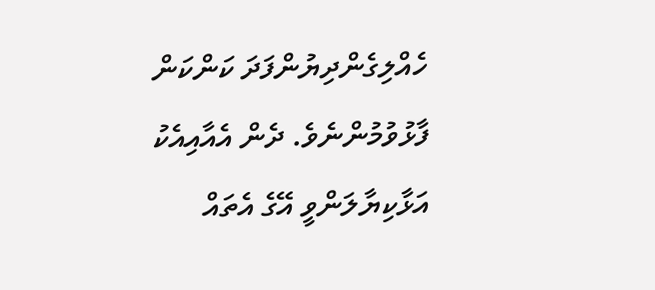ހެއްލިގެންދިޔުންފަދަ ކަންކަން ފާޅުވުމުންނެވެ. ދެން އެއާއިއެކު އަޅާކިޔާލަންވީ އޭގެ އެތައް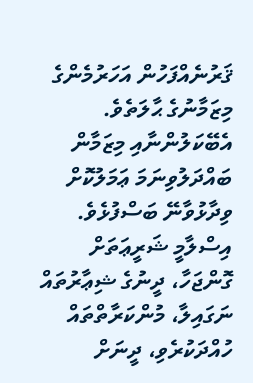ޤަރުނެއްފަހުން އަހަރުމެންގެ މިޒަމާނުގެ ޙާލަތެވެ. އެބޭކަލުންނާއި މިޒަމާން ބައްދަލުވިނަމަ ޢަމަލުކޮށް ވިދާޅުވާނޭ ބަސްފުޅެވެ. އިސްލާމީ ޝަރީޢަތަށް ގޮންޖަހާ، ދީނުގެ ޝިޢާރުތައް ނަގައިލާ، މުންކަރާތްތައް ހުއްދަކުރެވި، ދީނަށް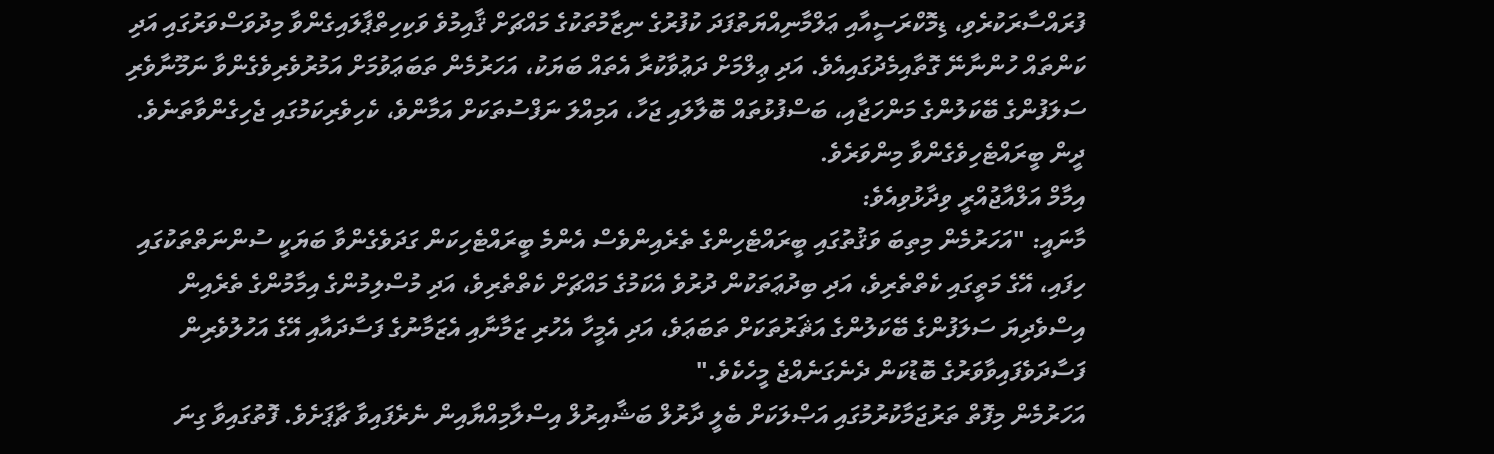ފުރައްސާރަކުރެވި، ޑިމޮކްރަސީއާއި ޢަލްމާނިއްޔަތުފަދަ ކުފުރުގެ ނިޒާމުތަކުގެ މައްޗަށް ޤާއިމުވެ ވަކިހިތްޕާލައިގެންވާ މިދުވަސްވަރުގައި އަދި ކަންތައް ހުންނާނޭ ގޮތާއިމެދުގައިއެވެ. އަދި ޢިލްމަށް ދަޢުވާކުރާ އެތައް ބަޔަކު، އަހަރުމެން ތަބަޢަވުމަށް އަމުރުވެރިވެގެންވާ ނަމޫނާވެރި ސަލަފުންގެ ބޭކަލުންގެ މަންހަޖާއި، ބަސްފުޅުތައް ބޮލާލައި ޖަހާ، އަމިއްލަ ނަފްސުތަކަށް އަމާންވެ، ކެހިވެރިކަމުގައި ޖެހިގެންވާތަނެވެ. ދީން ބީރައްޓެހިވެގެންވާ މިންވަރެވެ.
އިމާމް އަލްއާޖުއްރީ ވިދާޅުވިއެވެ:
މާނައީ: "އަހަރުމެން މިތިބަ ވަޤުތުގައި ބީރައްޓެހިންގެ ތެރެއިންވެސް އެންމެ ބީރައްޓެހިކަން ގަދަވެގެންވާ ބަޔަކީ ސުންނަތްތަކުގައި ހިފައި، އޭގެ މަތީގައި ކެތްތެރިވެ، އަދި ބިދުޢަތަކުން ދުރުވެ އެކަމުގެ މައްޗަށް ކެތްތެރިވެ، އަދި މުސްލިމުންގެ އިމާމުންގެ ތެރެއިން އިސްވެދިޔަ ސަލަފުންގެ ބޭކަލުންގެ އަޘަރުތަކަށް ތަބަޢަވެ، އަދި އެމީހާ އެހުރި ޒަމާނާއި އެޒަމާނުގެ ފަސާދައާއި އޭގެ އަހުލުވެރިން ފަސާދަވެފައިވާވަރުގެ ބޮޑުކަން ދެނެގަނެއްޖެ މީހެކެވެ."
އަހަރުމެން މިފޮތް ތަރުޖަމާކުރުމުގައި އަޞްލަކަށް ބެލީ ދާރުލް ބަޝާއިރުލް އިސްލާމިއްޔާއިން ނެރެފައިވާ ޗާޕަށެވެ. ފޮތުގައިވާ ގިނަ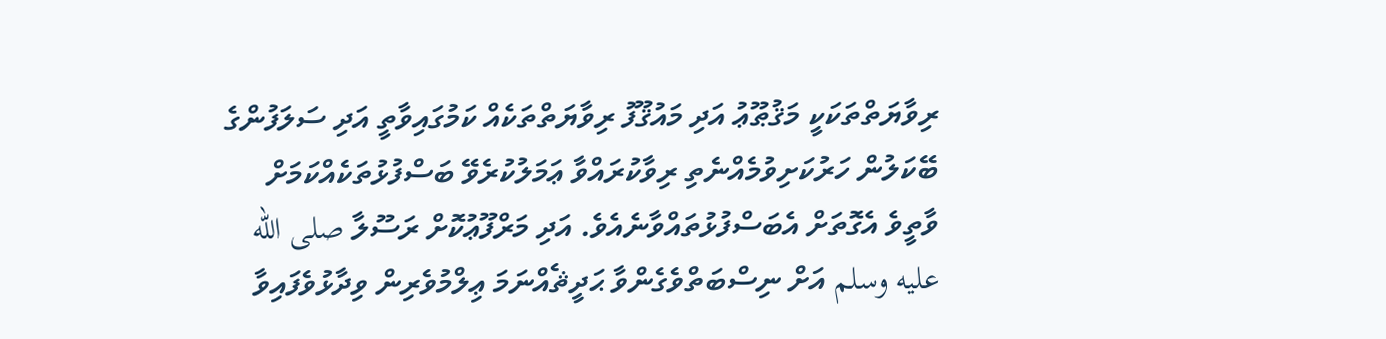ރިވާޔަތްތަކަކީ މަޤުޠޫޢު އަދި މައުޤޫފު ރިވާޔަތްތަކެއް ކަމުގައިވާތީ އަދި ސަލަފުންގެ ބޭކަލުން ހަރުކަށިވުމެއްނެތި ރިވާކުރައްވާ ޢަމަލުކުރެވޭ ބަސްފުޅުތަކެއްކަމަށް ވާތީވެ އެގޮތަށް އެބަސްފުޅުތައްވާނެއެވެ. އަދި މަރްފޫޢުކޮށް ރަސޫލާ صلى الله عليه وسلم އަށް ނިސްބަތްވެގެންވާ ޙަދީޘެއްނަމަ ޢިލްމުވެރިން ވިދާޅުވެފައިވާ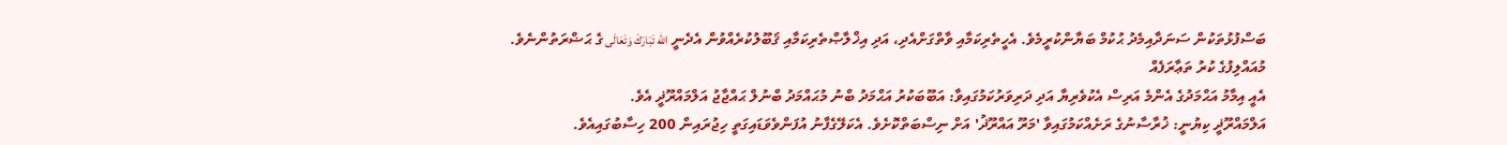ބަސްފުޅުތަކުން ސަނަދާއިމެދު ޙުކުމް ބަޔާންކުރީމެވެ. އެހީތެރިކަމާއި ވާތްގަށްއެދި، އަދި އިޚްލާޞްތެރިކަމާއި ޤަބޫލުކުރެއްވުން އެދެނީ الله تَبَارَكَ وَتَعَالَى ގެ ޙަޟްރަތުންނެވެ.
މުއައްލިފުގެ ކުރު ތަޢާރަފެއް
އެއީ އިމާމު އަޙްމަދުގެ އެންމެ އަރިސް އެކުވެރިޔާ އަދި ދަރިވަރުކަމުގައިވާ: އަބޫބަކުރު އަޙްމަދު ބްނު މުޙައްމަދު ބްނުލް ޙައްޖާޖު އަލްމައްރޫޛީ އެވެ.
އަލްމައްރޫޛީ ކިޔުނީ: ޚުރާސާނުގެ ރަށެއްކަމުގައިވާ 'މަރޫ އައްރޫޛު' އަށް ނިސްބަތްކޮށެވެ. އެކަލޭގެފާނު އުފަންވެވަޑައިގަތީ ހިޖުރައިން 200 ހިސާބުގައިއެވެ.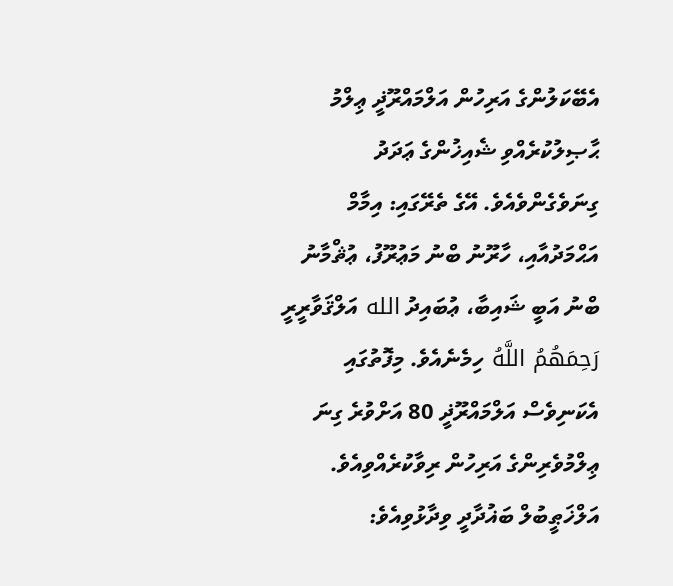އެބޭކަލުންގެ އަރިހުން އަލްމައްރޫޛީ ޢިލްމު ޙާޞިލުކުރެއްވި ޝެއިޚުންގެ ޢަދަދު ގިނަވެގެންވެއެވެ. އޭގެ ތެރޭގައި: އިމާމް އަޙްމަދުއާއި، ހާރޫނު ބްނު މަޢުރޫފު، ޢުޘްމާނު ބްނު އަބީ ޝައިބާ، ޢުބައިދު الله އަލްޤަވާރީރީ رَحِمَهُمُ اللَّهُ ހިމެނެއެވެ. މިފޮތުގައި އެކަނިވެސް އަލްމައްރޫޛީ 80 އަށްވުރެ ގިނަ ޢިލްމުވެރިންގެ އަރިހުން ރިވާކުރެއްވިއެވެ.
އަލްޚަޠީބުލް ބަޣުދާދީ ވިދާޅުވިއެވެ: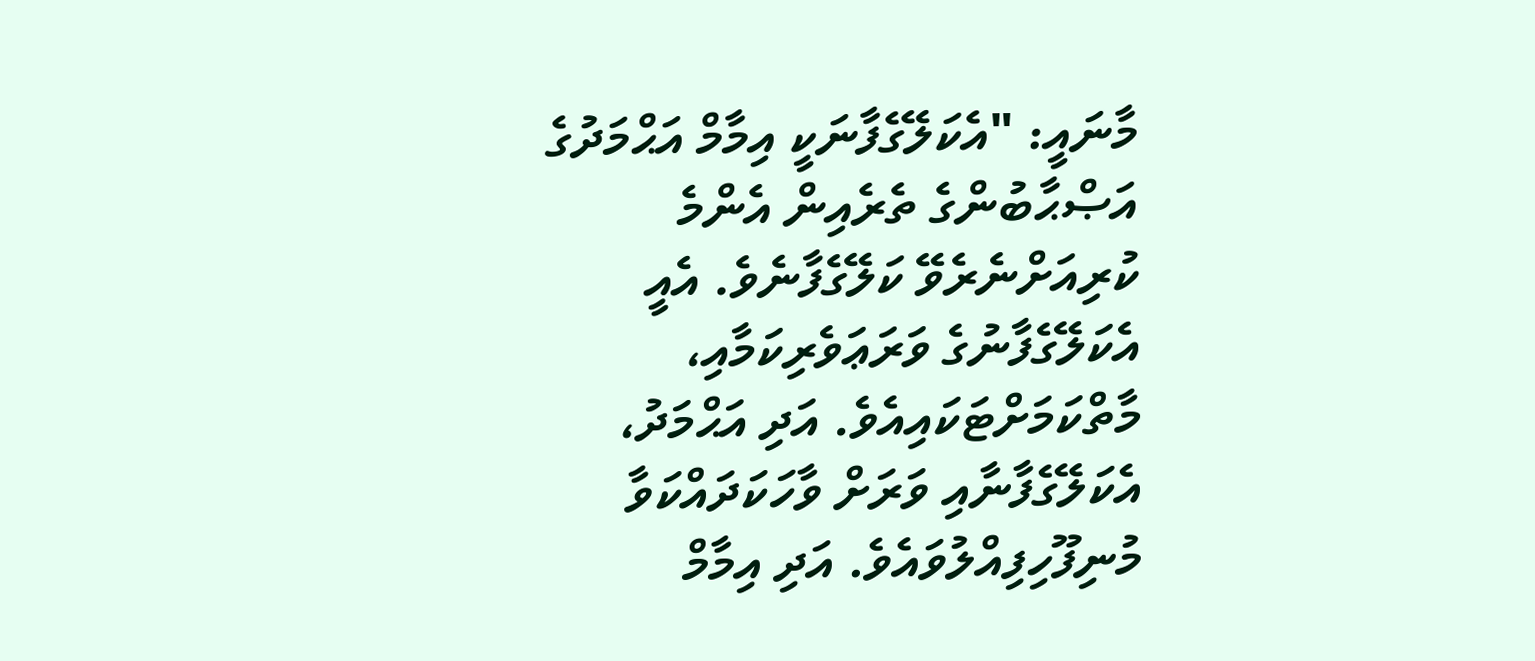މާނައީ: "އެކަލޭގެފާނަކީ އިމާމް އަޙްމަދުގެ އަޞްޙާބުންގެ ތެރެއިން އެންމެ ކުރިއަށްނެރެވޭ ކަލޭގެފާނެވެ. އެއީ އެކަލޭގެފާނުގެ ވަރަޢަވެރިކަމާއި، މާތްކަމަށްޓަކައިއެވެ. އަދި އަޙްމަދު، އެކަލޭގެފާނާއި ވަރަށް ވާހަކަދައްކަވާ މުނިފޫހިފިއްލުވައެވެ. އަދި އިމާމް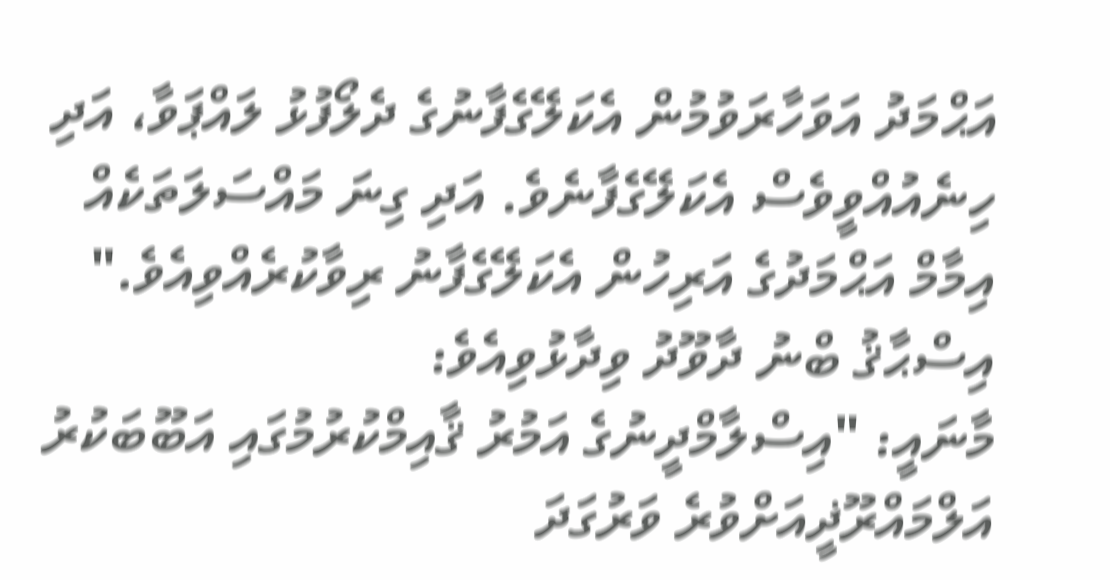އަޙްމަދު އަވަހާރަވުމުން އެކަލޭގެފާނުގެ ދެލޯފުޅު ލައްޕަވާ، އަދި ހިނެއުއްވީވެސް އެކަލޭގެފާނެވެ. އަދި ގިނަ މައްސަލަތަކެއް އިމާމް އަޙްމަދުގެ އަރިހުން އެކަލޭގެފާނު ރިވާކުރެއްވިއެވެ."
އިސްޙާޤު ބްނު ދާވޫދު ވިދާޅުވިއެވެ:
މާނައީ: "އިސްލާމްދީނުގެ އަމުރު ޤާއިމްކުރުމުގައި އަބޫބަކުރު އަލްމައްރޫޛީއަށްވުރެ ވަރުގަދަ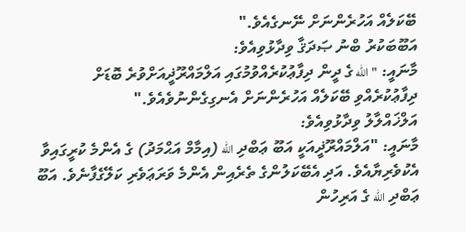ބޭކަލެއް އަހުރެންނަށް ނޭނގެއެވެ."
އަބޫބަކުރު ބްނު ޞަދަޤާ ވިދާޅުވިއެވެ:
މާނައީ: "الله ގެ ދީން ދިފާޢުކުރެއްވުމުގައި އަލްމައްރޫޛީއަށްވުރެ ބޮޑަށް ދިފާޢުކުރެއްވި ބޭކަލެއް އަހުރެންނަށް އެނގިގެންނުވެއެވެ."
އަލްޚައްލާލު ވިދާޅުވިއެވެ:
މާނައީ: "އަލްމައްރޫޛީއަކީ އަބޫ ޢަބްދި الله (އިމާމް އަޙްމަދު) ގެ އެންމެ ކުރީގައިވާ އެކުވެރިޔާއެވެ. އަދި އެބޭކަލުންގެ ތެރެއިން އެންމެ ވަރަޢަވެރި ކަލޭގެފާނެވެ. އަބޫ ޢަބްދި الله ގެ އަރިހުން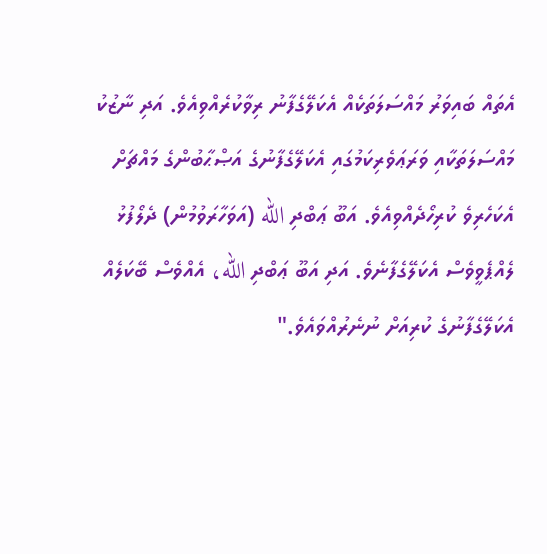އެތައް ބައިވަރު މައްސަލަތަކެއް އެކަލޭގެފާނު ރިވާކުރެއްވިއެވެ. އަދި ނާޒުކު މައްސަލަތަކާއި ވަރަޢަވެރިކަމުގައި އެކަލޭގެފާނުގެ އަޞްޙާބުންގެ މައްޗަށް އެކަހެރިވެ ކުރިހޯދެއްވިއެވެ. އަބޫ ޢަބްދި الله (އަވަހާރަވުމުން) ދެލޯފުޅު ލެއްޕެވީވެސް އެކަލޭގެފާނެވެ. އަދި އަބޫ ޢަބްދި الله، އެއްވެސް ބޭކަލެއް އެކަލޭގެފާނުގެ ކުރިއަށް ނުނެރުއްވައެވެ."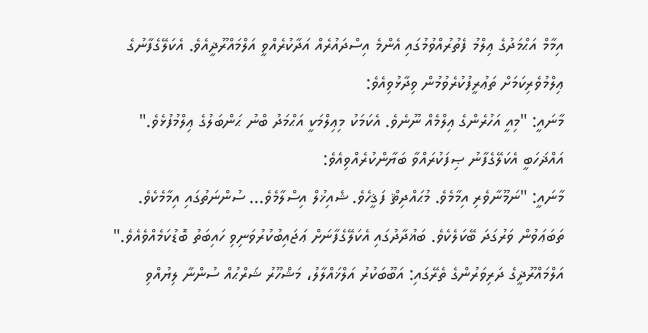އިމާމް އަޙްމަދުގެ ޢިލްމު ފެތުރުއްވުމުގައި އެންމެ އިސްދައުރެއް އަދާކުރެއްވީ އަލްމައްރޫޛީއެވެ. އެކަލޭގެފާނުގެ ޢިލްމުވެރިކަމަށް ތަޢުރީފުކުރެވުމުން ވިދާޅުވިއެވެ:
މާނައީ: "މިއީ އަހުރެންގެ ޢިލްމެއް ނޫނެވެ. އެކަމަކު މިޢިލްމަކީ އަޙްމަދު ބްނު ޙަންބަލުގެ ޢިލްމުފުޅެވެ."
އައްޛަހަބީ އެކަލޭގެފާނު ޞިފަކުރައްވާ ބަޔާންކުރެއްވިއެވެ:
މާނައީ: "ނަމޫނާވެރި އިމާމެވެ. މުޙައްދިޘް ފަޤީހެވެ. ޝެއިޚުލް އިސްލާމެވެ... ސުންނަތުގައި އިމާމެކެވެ. ތަބަޢަވުން ވަރުގަދަ ބޭކަލެކެވެ. ބަޣުދާދުގައި އެކަލޭގެފާނަށް ޢަޖައިބުކުރުވަނިވި ހައިބަތު ބޮޑުކަމެއްވެއެވެ."
އަލްމައްރޫޛީގެ ދަރިވަރުންގެ ތެރޭގައި: އަބޫބަކުރު އަލްޚައްލާލު، މަޝްހޫރު ޝަރްޙުއް ސުންނާ ލިޔުއްވި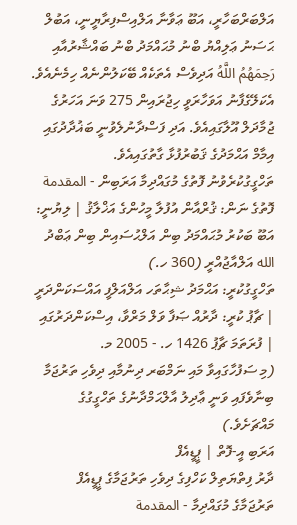އަލްބަރްބަހާރީ، އަބޫ ޢަވާނާ އަލްއިސްފިރާޔީނީ، އަބުލް ޙަސަނު ޢަލިއްޔު ބްނު މުޙައްމަދު ބްނު ބައްޝާރުއާއި رَحِمَهُمُ اللَّهُ އަދިވެސް އެތަކެއް ބޭކަލުންނެއް ހިމެނެއެވެ.
އެކަލޭގެފާނު އަވަހާރަވީ ހިޖުރައިން 275 ވަނަ އަހަރުގެ ޖުމާދަލް އޫލާގައިއެވެ. އަދި ފަސްދާނުލެވުނީ ބަޣުދާދުގައި އިމާމް އަޙްމަދުގެ ޤަބުރުފުޅާ ގާތުގައިއެވެ.
ތަހްގީގުކުރެވުނު ފޮތުގެ މުގައްދިމާ އަރަބިން - المقدمة
ފޮތުގެ ނަން: ޤުރްއާން އުފުލާ މީހުންގެ އަޚްލާޤު | ލިޔުނީ: އަބޫ ބަކުރު މުޙައްމަދު ބިން އަލްޙުސައިން ބިން ޢަބްދު الله އަލްއާޖުއްރީ (360 ހ.)
ތަހްގީގުކުރީ: އަޙްމަދު ޝިޙާތަހ އަލްއަލްފީ އައްސަކަންދަރީ | ޗާޕު ކުރީ: ދާރުއް ޞަފާ ވަލް މަރްވާ، އިސްކަންދަރުގައި | ފުރަތަމަ ޗާޕު 1426 ހ. - 2005 މ.
(މި ސަފުހާގައިވާ މައި ނަމްބަރ ދިނުމާއި ދިވެހި ތަރުޖަމާ ބިނާވެފައި ވަނީ ޢާދިލު އާލްޙަމްދާނުގެ ތަހްގީގުގެ މައްޗަށެވެ.)
އަރަބި އީ-ފޮތް | ޕީޑީއެފް
ދާރު ފިތްޔަތިލް ކަހްފިގެ ދިވެހި ތަރުޖަމާގެ ޕީޑީއެފް
ތަރުޖަމާގެ މުގައްދިމާ - المقدمة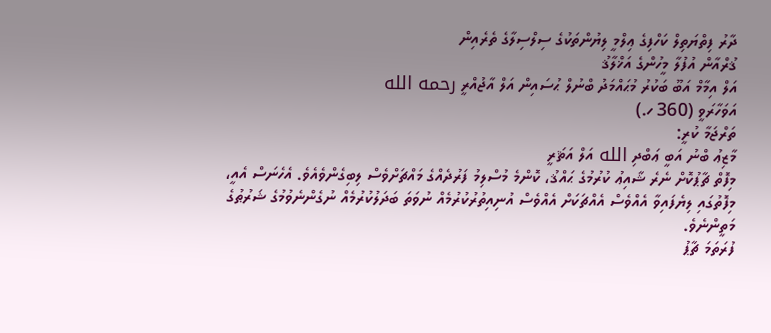ދާރު ފިތްޔަތިލް ކަހްފިގެ ޢިލްމީ ލިޔުންތަކުގެ ސިލްސިލާގެ ތެރެއިން
ޤުރްއާން އުފުލާ މީހުންގެ އަޚްލާޤު
އަލް އިމާމް އަބޫ ބަކުރު މުޙައްމަދު ބްނުލް ޙުސައިން އަލް އާޖުއްރީ رحمه الله
އަވަހާރަވީ (360 ހ.)
ތަރްޖަމާ ކުރީ:
މާޒިޢު ބްނު އަބީ ޢަބްދި الله އަލް އަޘަރީ
މިފޮތް ޗާޕުކޮށް ނެރެ ޝާއިޢު ކުރުމުގެ ޙައްޤު، ކޮންމެ މުސްލިމު ފަރުދެއްގެ މައްޗަށްވެސް ލިބިގެންވެއެވެ. އެހެނަސް އެއީ، މިފޮތުގައި ލިޔެފައިވާ އެއްވެސް އެއްޗަކަށް އެއްވެސް އުނިއިތުރުކުރުމެއް ނުވަތަ ބަދަލުކުރުމެއް ނުގެންނެވުމުގެ ޝަރުޠުގެ މަތީންނެވެ.
ފުރަތަމަ ޗާޕު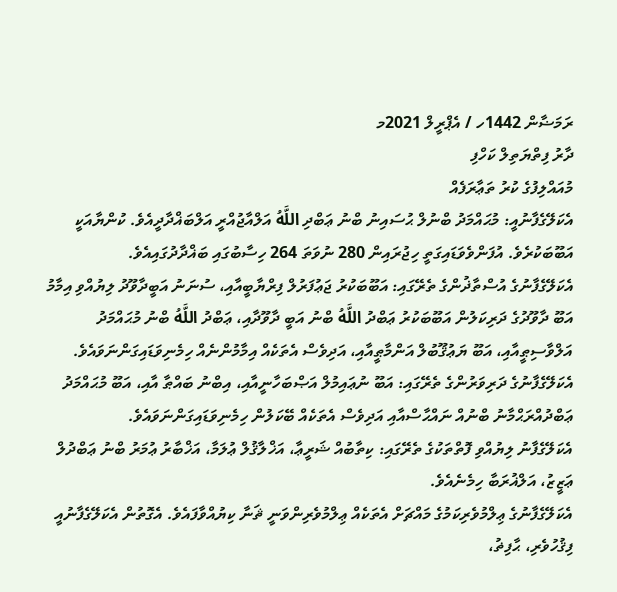ރަމަޟާން 1442ހ / އެޕްރީލް 2021މ
ދާރު ފިތްޔަތިލް ކަހްފި
މުއައްލިފުގެ ކުރު ތަޢާރަފެއް
އެކަލޭގެފާނުއީ: މުޙައްމަދު ބްނުލް ޙުސައިނު ބްނު ޢަބްދި اللَّهُ އަލްއާޖުއްރީ އަލްބަޣްދާދީއެވެ. ކުންޔާއަކީ އަބޫބަކުރެވެ. އުފަންވެވަޑައިގަތީ ހިޖުރައިން 280 ނުވަތަ 264 ހިސާބުގައި ބަޣްދާދުގައިއެވެ.
އެކަލޭގެފާނުގެ އުސްތާޛުންގެ ތެރޭގައި: އަބޫބަކުރު ޖަޢުފަރުލް ފިރްޔާބީއާއި، ސުނަނު އަބީދާވޫދު ލިޔުއްވި އިމާމު އަބޫ ދާވޫދުގެ ދަރިކަލުން އަބޫބަކުރު ޢަބްދު اللَّهُ ބްނު އަބީ ދާވޫދާއި، ޢަބްދު اللَّهُ ބްނު މުޙައްމަދު އަލްވާސިޠީއާއި، އަބޫ ޔަޢުޤޫބުލް އަންމާޠީއާއި، އަދިވެސް އެތަކެއް އިމާމުންނެއް ހިމެނިވަޑައިގަންނަވައެވެ.
އެކަލޭގެފާނުގެ ދަރިވަރުންގެ ތެރޭގައި: އަބޫ ނުޢައިމުލް އަޞްބަހާނީއާއި، އިބްނު ބައްޠާ އާއި، އަބޫ މުޙައްމަދު ޢަބްދުއްރަޙްމާނު ބްނުއް ނައްޙާސްއާއި އަދިވެސް އެތަކެއް ބޭކަލުން ހިމެނިވަޑައިގަންނަވައެވެ.
އެކަލޭގެފާނު ލިޔުއްވި ފޮތްތަކުގެ ތެރޭގައި: ކިތާބުއް ޝަރީޢާ، އަޚްލާޤުލް ޢުލަމާ، އަޚްބާރު ޢުމަރު ބްނު ޢަބްދުލް ޢަޒީޒު، އަލްޣުރަބާ ހިމެނެއެވެ.
އެކަލޭގެފާނުގެ ޢިލްމުވެރިކަމުގެ މައްޗަށް އެތަކެއް ޢިލްމުވެރިންވަނީ ޘަނާ ކިޔުއްވާފައެވެ. އެގޮތުން އެކަލޭގެފާނުއީ ފިޤުހުވެރި، ޙާފިޡު،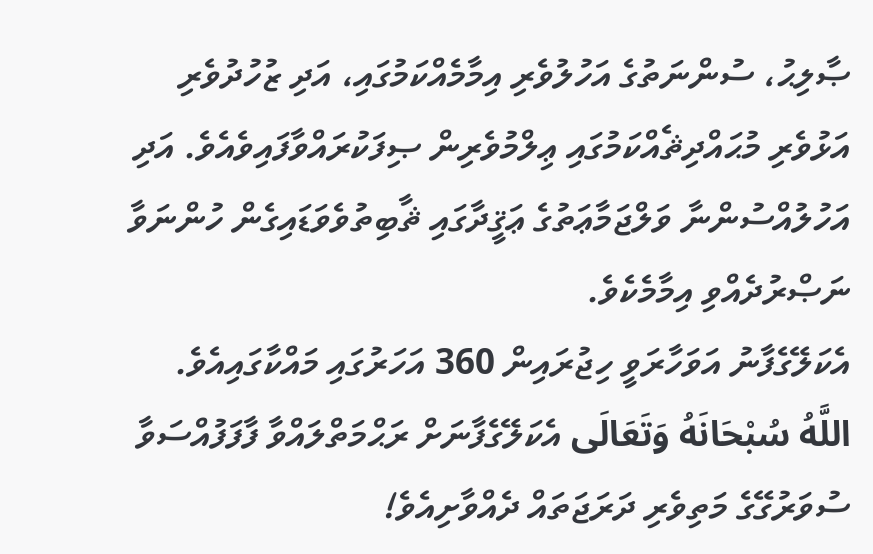ޞާލިޙު، ސުންނަތުގެ އަހުލުވެރި އިމާމެއްކަމުގައި، އަދި ޒުހުދުވެރި އަޅުވެރި މުޙައްދިޘެއްކަމުގައި ޢިލްމުވެރިން ޞިފަކުރައްވާފައިވެއެވެ. އަދި އަހުލުއްސުންނާ ވަލްޖަމާޢަތުގެ ޢަޤީދާގައި ޘާބިތުވެވަޑައިގެން ހުންނަވާ ނަޞްރުދެއްވި އިމާމެކެވެ.
އެކަލޭގެފާނު އަވަހާރަވީ ހިޖުރައިން 360 އަހަރުގައި މައްކާގައިއެވެ. اللَّهُ سُبْحَانَهُ وَتَعَالَى އެކަލޭގެފާނަށް ރަޙްމަތްލައްވާ ފާފަފުއްސަވާ ސުވަރުގޭގެ މަތިވެރި ދަރަޖަތައް ދެއްވާށިއެވެ!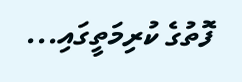ފޮތުގެ ކުރިމަތީގައި...